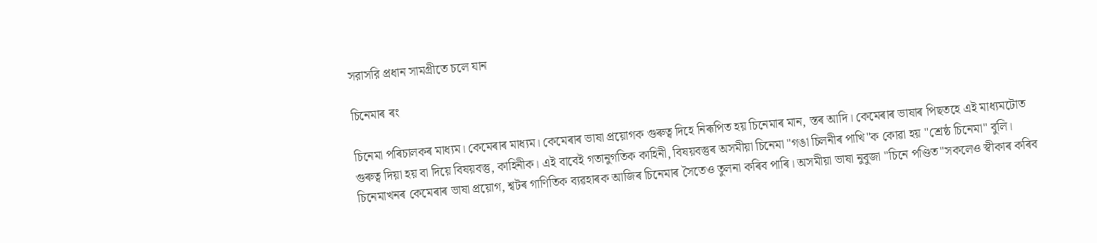সরাসরি প্রধান সামগ্রীতে চলে যান

চিনেমাৰ ৰং

চিনেমা পৰিচালকৰ মাধ্যম। কেমেৰাৰ মাধ্যম। কেমেৰাৰ ভাষা প্রয়োগক গুৰুত্ব দিহে নিৰূপিত হয় চিনেমাৰ মান, স্তৰ আদি। কেমেৰাৰ ভাষাৰ পিছতহে এই মাধ্যমটোত গুৰুত্ব দিয়া হয় বা দিয়ে বিষয়বস্তু, কাহিনীক। এই বাবেই গতানুগতিক কাহিনী, বিষয়বস্তুৰ অসমীয়া চিনেমা "গঙা চিলনীৰ পাখি"ক কোৱা হয় "শ্রেষ্ঠ চিনেমা" বুলি। চিনেমাখনৰ কেমেৰাৰ ভাষা প্রয়োগ, শ্বটৰ গাণিতিক ব্যৱহাৰক আজিৰ চিনেমাৰ সৈতেও তুলনা কৰিব পাৰি। অসমীয়া ভাষা নুবুজা "চিনে পণ্ডিত"সকলেও স্বীকাৰ কৰিব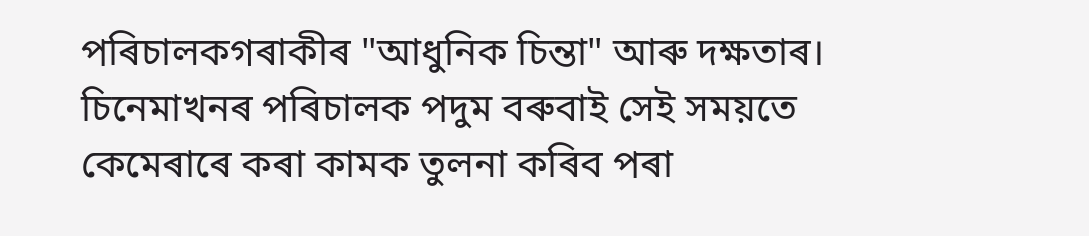পৰিচালকগৰাকীৰ "আধুনিক চিন্তা" আৰু দক্ষতাৰ। চিনেমাখনৰ পৰিচালক পদুম বৰুবাই সেই সময়তে কেমেৰাৰে কৰা কামক তুলনা কৰিব পৰা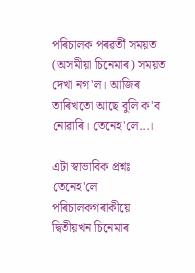পৰিচালক পৰৱৰ্তী সময়ত (অসমীয়া চিনেমাৰ) সময়ত দেখা নগ'ল। আজিৰ তাৰিখতো আছে বুলি ক'ব নোৱাৰি। তেনেহ'লে...।

এটা স্বাভাবিক প্রশ্নঃ তেনেহ'লে পৰিচালকগৰাকীয়ে দ্বিতীয়খন চিনেমাৰ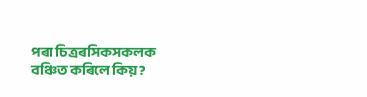পৰা চিত্ৰৰসিকসকলক বঞ্চিত কৰিলে কিয়?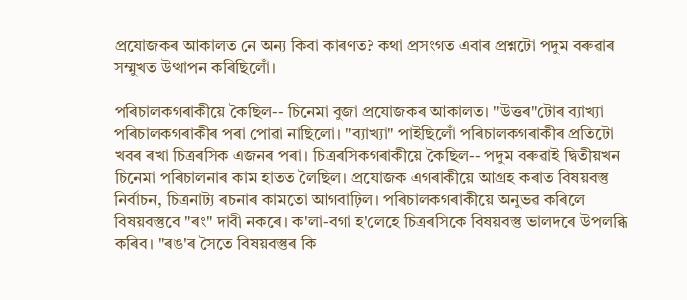প্রযোজকৰ আকালত নে অন্য কিবা কাৰণত? কথা প্রসংগত এবাৰ প্ৰশ্নটো পদুম বৰুৱাৰ সম্মুখত উত্থাপন কৰিছিলোঁ।

পৰিচালকগৰাকীয়ে কৈছিল-- চিনেমা বুজা প্রযোজকৰ আকালত। "উত্তৰ"টোৰ ব্যাখ্যা পৰিচালকগৰাকীৰ পৰা পোৱা নাছিলো। "ব্যাখ্যা" পাইছিলোঁ পৰিচালকগৰাকীৰ প্রতিটো খবৰ ৰখা চিত্ৰৰসিক এজনৰ পৰা। চিত্ৰৰসিকগৰাকীয়ে কৈছিল-- পদুম বৰুৱাই দ্বিতীয়খন চিনেমা পৰিচালনাৰ কাম হাতত লৈছিল। প্রযোজক এগৰাকীয়ে আগ্রহ কৰাত বিষয়বস্তু নির্বাচন, চিত্রনাট্য ৰচনাৰ কামতো আগবাঢ়িল। পৰিচালকগৰাকীয়ে অনুভৱ কৰিলে বিষয়বস্তুবে "ৰং" দাবী নকৰে। ক'লা-বগা হ'লেহে চিত্ৰৰসিকে বিষয়বস্তু ভালদৰে উপলব্ধি কৰিব। "ৰঙ'ৰ সৈতে বিষয়বস্তুৰ কি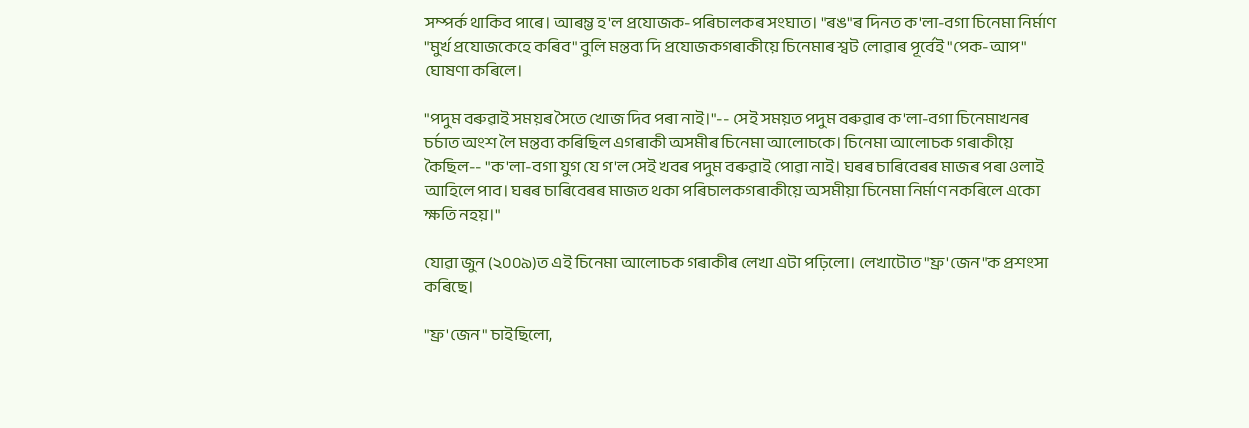সম্পর্ক থাকিব পাৰে। আৰম্ভ হ'ল প্রযোজক-পৰিচালকৰ সংঘাত। "ৰঙ"ৰ দিনত ক'লা-বগা চিনেমা নির্মাণ "মুর্খ প্রযোজকেহে কৰিব" বুলি মন্তব্য দি প্রযোজকগৰাকীয়ে চিনেমাৰ শ্বট লোৱাৰ পূৰ্বেই "পেক-আপ" ঘোষণা কৰিলে।

"পদুম বৰুৱাই সময়ৰ সৈতে খোজ দিব পৰা নাই।"-- সেই সময়ত পদুম বৰুৱাৰ ক'লা-বগা চিনেমাখনৰ চৰ্চাত অংশ লৈ মন্তব্য কৰিছিল এগৰাকী অসমীৰ চিনেমা আলোচকে। চিনেমা আলোচক গৰাকীয়ে কৈছিল-- "ক'লা-বগা যুগ যে গ'ল সেই খবৰ পদুম বৰুৱাই পোৱা নাই। ঘৰৰ চাৰিবেৰৰ মাজৰ পৰা ওলাই আহিলে পাব। ঘৰৰ চাৰিবেৰৰ মাজত থকা পৰিচালকগৰাকীয়ে অসমীয়া চিনেমা নির্মাণ নকৰিলে একো ক্ষতি নহয়।"

যোৱা জুন (২০০৯)ত এই চিনেমা আলোচক গৰাকীৰ লেখা এটা পঢ়িলো। লেখাটোত "ফ্র'জেন"ক প্রশংসা কৰিছে।

"ফ্র'জেন" চাইছিলো,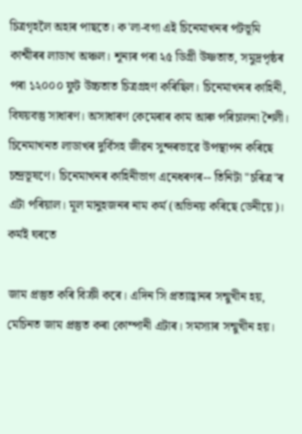চিত্রগৃহলৈ অহাৰ পাছতে। ক'লা-বগা এই চিনেমাখনৰ পটভূমি কাশ্মীৰৰ লাডাখ অঞ্চল। শূন্যৰ পৰা ২৫ ডিগ্রী উষ্ণতাত, সমুদ্রপৃষ্ঠৰ পৰা ১২০০০ ফুট উচ্চতাত চিত্ৰগ্ৰহণ কৰিছিল। চিনেমাখনৰ কাহিনী, বিষয়বস্তু সাধাৰণ। অসাধাৰণ কেমেৰাৰ কাম আৰু পৰিচালনা শৈলী। চিনেমাখনত লাডাখৰ দুর্বিসহ জীৱন সুন্দৰভাৱে উপস্থাপন কৰিছে চন্দ্ৰভূষণে। চিনেমাখনৰ কাহিনীভাগ এনেধৰণৰ-- তিনিটা "চৰিত্ৰ"ৰ এটা পৰিয়াল। মূল মানুহজনৰ নাম কৰ্ম (অভিনয় কৰিছে ডেনীয়ে)। কর্মই ঘৰতে

জাম প্ৰস্তুত কৰি বিক্ৰী কৰে। এদিন সি প্রত্যাহ্বানৰ সন্মুখীন হয়, মেচিনত জাম প্রস্তুত কৰা কোম্পানী এটাৰ। সমস্যাৰ সন্মুখীন হয়।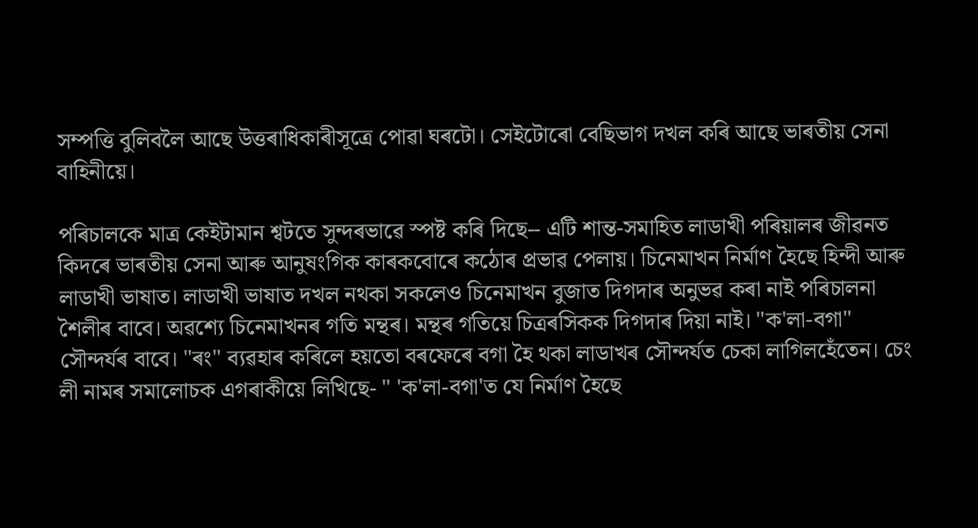সম্পত্তি বুলিবলৈ আছে উত্তৰাধিকাৰীসূত্রে পোৱা ঘৰটো। সেইটোৰো বেছিভাগ দখল কৰি আছে ভাৰতীয় সেনা বাহিনীয়ে।

পৰিচালকে মাত্ৰ কেইটামান শ্বটতে সুন্দৰভাৱে স্পষ্ট কৰি দিছে-- এটি শান্ত-সমাহিত লাডাখী পৰিয়ালৰ জীৱনত কিদৰে ভাৰতীয় সেনা আৰু আনুষংগিক কাৰকবোৰে কঠোৰ প্ৰভাৱ পেলায়। চিনেমাখন নির্মাণ হৈছে হিন্দী আৰু লাডাখী ভাষাত। লাডাখী ভাষাত দখল নথকা সকলেও চিনেমাখন বুজাত দিগদাৰ অনুভৱ কৰা নাই পৰিচালনা শৈলীৰ বাবে। অৱশ্যে চিনেমাখনৰ গতি মন্থৰ। মন্থৰ গতিয়ে চিত্ৰৰসিকক দিগদাৰ দিয়া নাই। "ক'লা-বগা" সৌন্দৰ্যৰ বাবে। "ৰং" ব্যৱহাৰ কৰিলে হয়তো বৰফেৰে বগা হৈ থকা লাডাখৰ সৌন্দৰ্যত চেকা লাগিলহেঁতেন। চেং লী নামৰ সমালোচক এগৰাকীয়ে লিখিছে- " 'ক'লা-বগা'ত যে নির্মাণ হৈছে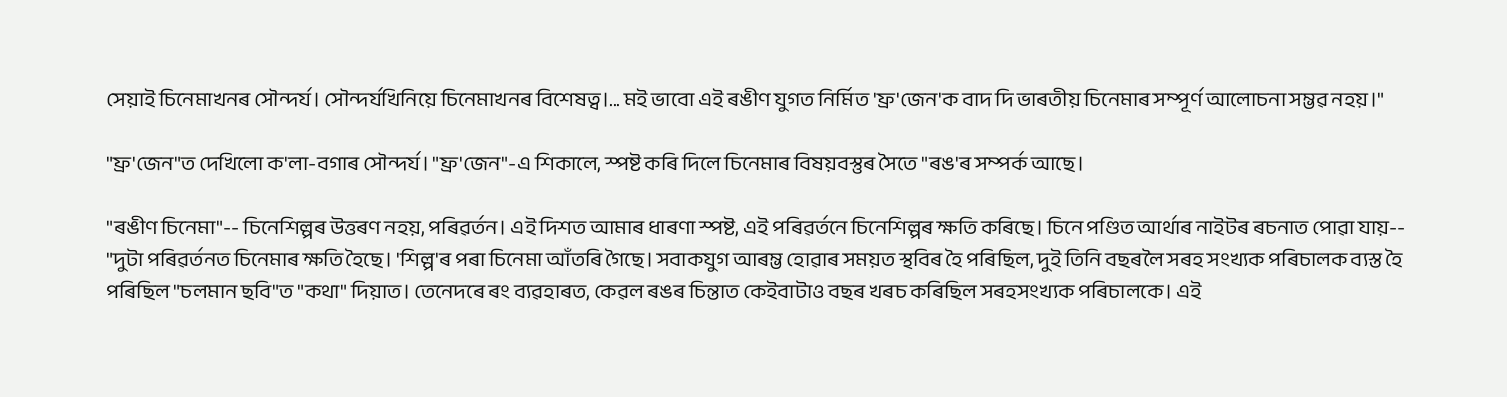সেয়াই চিনেমাখনৰ সৌন্দর্য। সৌন্দর্যখিনিয়ে চিনেমাখনৰ বিশেষত্ব।... মই ভাবো এই ৰঙীণ যুগত নির্মিত 'ফ্র'জেন'ক বাদ দি ভাৰতীয় চিনেমাৰ সম্পূৰ্ণ আলোচনা সম্ভৱ নহয়।"

"ফ্র'জেন"ত দেখিলো ক'লা-বগাৰ সৌন্দৰ্য। "ফ্র'জেন"-এ শিকালে, স্পষ্ট কৰি দিলে চিনেমাৰ বিষয়বস্তুৰ সৈতে "ৰঙ'ৰ সম্পৰ্ক আছে।

"ৰঙীণ চিনেমা"-- চিনেশিল্পৰ উত্তৰণ নহয়, পৰিৱৰ্তন। এই দিশত আমাৰ ধাৰণা স্পষ্ট, এই পৰিৱৰ্তনে চিনেশিল্পৰ ক্ষতি কৰিছে। চিনে পণ্ডিত আৰ্থাৰ নাইটৰ ৰচনাত পোৱা যায়-- "দুটা পৰিৱৰ্তনত চিনেমাৰ ক্ষতি হৈছে। 'শিল্প'ৰ পৰা চিনেমা আঁতৰি গৈছে। সবাকযুগ আৰম্ভ হোৱাৰ সময়ত স্থবিৰ হৈ পৰিছিল, দুই তিনি বছৰলৈ সৰহ সংখ্যক পৰিচালক ব্যস্ত হৈ পৰিছিল "চলমান ছবি"ত "কথা" দিয়াত। তেনেদৰে ৰং ব্যৱহাৰত, কেৱল ৰঙৰ চিন্তাত কেইবাটাও বছৰ খৰচ কৰিছিল সৰহসংখ্যক পৰিচালকে। এই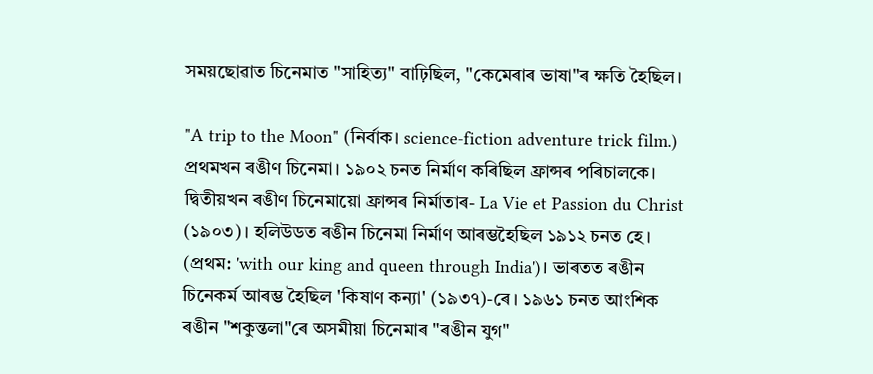সময়ছোৱাত চিনেমাত "সাহিত্য" বাঢ়িছিল, "কেমেৰাৰ ভাষা"ৰ ক্ষতি হৈছিল।

"A trip to the Moon" (নিৰ্বাক। science-fiction adventure trick film.) প্ৰথমখন ৰঙীণ চিনেমা। ১৯০২ চনত নির্মাণ কৰিছিল ফ্ৰান্সৰ পৰিচালকে। দ্বিতীয়খন ৰঙীণ চিনেমায়ো ফ্ৰান্সৰ নিৰ্মাতাৰ- La Vie et Passion du Christ (১৯০৩)। হলিউডত ৰঙীন চিনেমা নির্মাণ আৰম্ভহৈছিল ১৯১২ চনত হে। (প্রথম: 'with our king and queen through India')। ভাৰতত ৰঙীন চিনেকৰ্ম আৰম্ভ হৈছিল 'কিষাণ কন্যা' (১৯৩৭)-ৰে। ১৯৬১ চনত আংশিক ৰঙীন "শকুন্তলা"ৰে অসমীয়া চিনেমাৰ "ৰঙীন যুগ"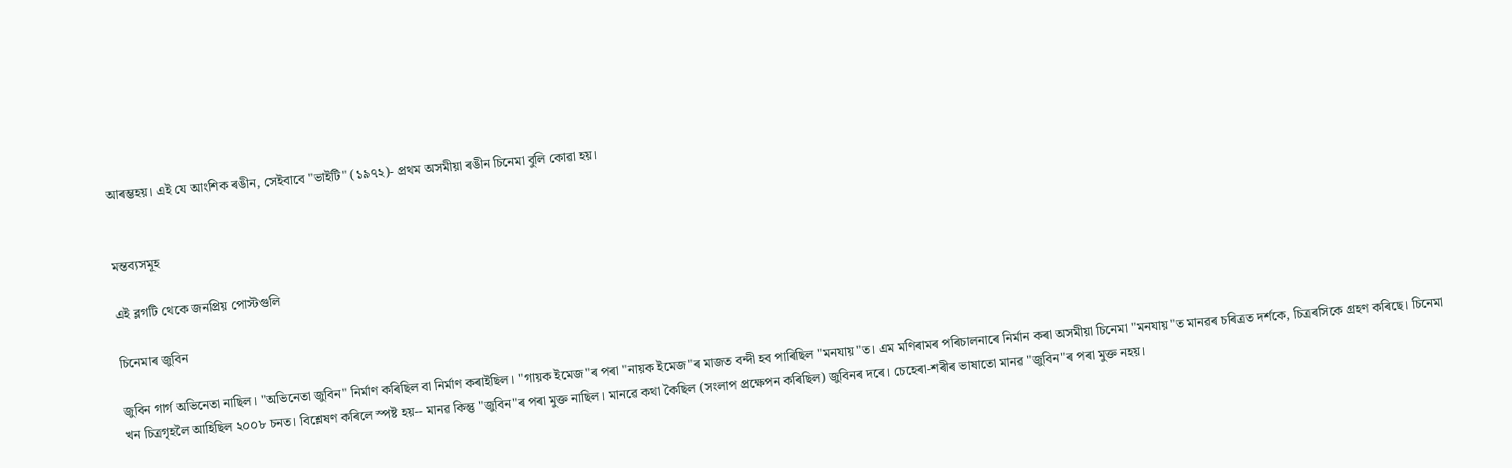আৰম্ভহয়। এই যে আংশিক ৰঙীন, সেইবাবে "ভাইটি" (১৯৭২)- প্রথম অসমীয়া ৰঙীন চিনেমা বুলি কোৱা হয়।


মন্তব্যসমূহ

এই ব্লগটি থেকে জনপ্রিয় পোস্টগুলি

চিনেমাৰ জুবিন

জুবিন গাৰ্গ অভিনেতা নাছিল। "অভিনেতা জুবিন" নিৰ্মাণ কৰিছিল বা নিৰ্মাণ কৰাইছিল। "গায়ক ইমেজ"ৰ পৰা "নায়ক ইমেজ"ৰ মাজত বন্দী হব পাৰিছিল "মনযায়"ত। এম মণিৰামৰ পৰিচালনাৰে নিৰ্মান কৰা অসমীয়া চিনেমা "মনযায়"ত মানৱৰ চৰিত্ৰত দৰ্শকে, চিত্ৰৰসিকে গ্ৰহণ কৰিছে। চিনেমা খন চিত্ৰগৃহলৈ আহিছিল ২০০৮ চনত। বিশ্লেষণ কৰিলে স্পষ্ট হয়-- মানৱ কিন্তু "জুবিন"ৰ পৰা মুক্ত নাছিল। মানৱে কথা কৈছিল (সংলাপ প্ৰক্ষেপন কৰিছিল) জুবিনৰ দৰে। চেহেৰা-শৰীৰ ভাষাতো মানৱ "জুবিন"ৰ পৰা মুক্ত নহয়।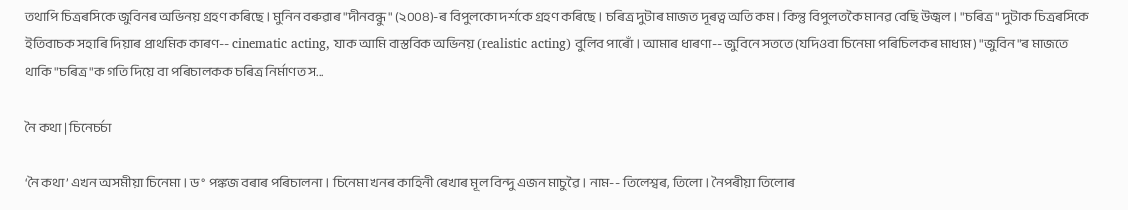তথাপি চিত্ৰৰসিকে জুবিনৰ অভিনয় গ্ৰহণ কৰিছে। মুনিন বৰুৱাৰ "দীনবন্ধু" (২০০৪)-ৰ বিপুলকো দৰ্শকে গ্ৰহণ কৰিছে। চৰিত্ৰ দুটাৰ মাজত দূৰত্ব অতি কম। কিন্তু বিপুলতকৈ মানৱ বেছি উজ্বল। "চৰিত্ৰ" দুটাক চিত্ৰৰসিকে ইতিবাচক সহাৰি দিয়াৰ প্ৰাথমিক কাৰণ-- cinematic acting, যাক আমি বাস্তবিক অভিনয় (realistic acting) বুলিব পাৰোঁ। আমাৰ ধাৰণা-- জুবিনে সততে (যদিওবা চিনেমা পৰিচিলকৰ মাধ্যম) "জুবিন"ৰ মাজতে থাকি "চৰিত্ৰ"ক গতি দিয়ে বা পৰিচালকক চৰিত্ৰ নিৰ্মাণত স...

নৈ কথা | চিনেচৰ্চা

‘নৈ কথা’ এখন অসমীয়া চিনেমা। ড° পঙ্কজ বৰাৰ পৰিচালনা। চিনেমা খনৰ কাহিনী ৰেখাৰ মূল বিন্দু এজন মাচুৱৈ। নাম-- তিলেশ্বৰ, তিলো। নৈপৰীয়া তিলোৰ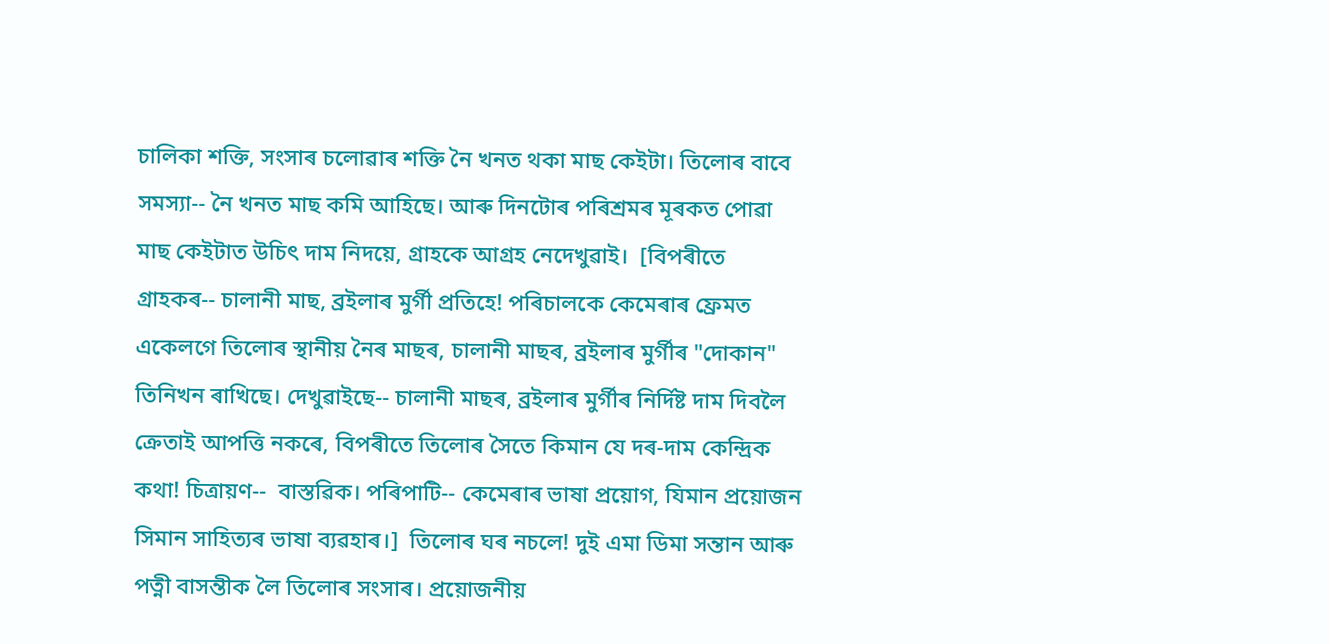চালিকা শক্তি, সংসাৰ চলোৱাৰ শক্তি নৈ খনত থকা মাছ কেইটা। তিলোৰ বাবে সমস্যা-- নৈ খনত মাছ কমি আহিছে। আৰু দিনটোৰ পৰিশ্ৰমৰ মূৰকত পোৱা মাছ কেইটাত উচিৎ দাম নিদয়ে, গ্ৰাহকে আগ্ৰহ নেদেখুৱাই।  [বিপৰীতে গ্ৰাহকৰ-- চালানী মাছ, ব্ৰইলাৰ মুৰ্গী প্ৰতিহে! পৰিচালকে কেমেৰাৰ ফ্ৰেমত একেলগে তিলোৰ স্থানীয় নৈৰ মাছৰ, চালানী মাছৰ, ব্ৰইলাৰ মুৰ্গীৰ "দোকান" তিনিখন ৰাখিছে। দেখুৱাইছে-- চালানী মাছৰ, ব্ৰইলাৰ মুৰ্গীৰ নিৰ্দিষ্ট দাম দিবলৈ ক্ৰেতাই আপত্তি নকৰে, বিপৰীতে তিলোৰ সৈতে কিমান যে দৰ-দাম কেন্দ্ৰিক কথা! চিত্ৰায়ণ--  বাস্তৱিক। পৰিপাটি-- কেমেৰাৰ ভাষা প্ৰয়োগ, যিমান প্ৰয়োজন সিমান সাহিত্যৰ ভাষা ব্যৱহাৰ।]  তিলোৰ ঘৰ নচলে! দুই এমা ডিমা সন্তান আৰু পত্নী বাসন্তীক লৈ তিলোৰ সংসাৰ। প্ৰয়োজনীয়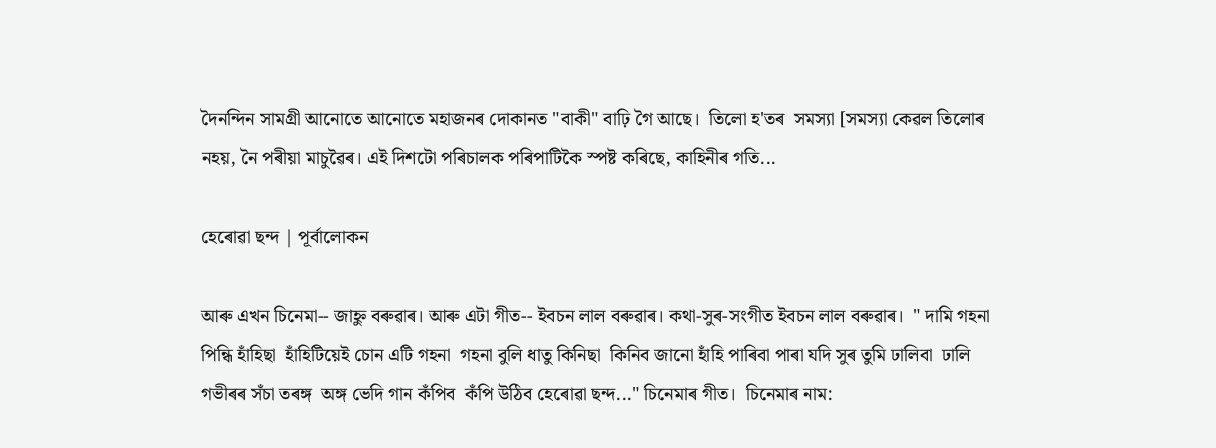দৈনন্দিন সামগ্ৰী আনোতে আনোতে মহাজনৰ দোকানত "বাকী" বাঢ়ি গৈ আছে।  তিলো হ'তৰ  সমস্যা [সমস্যা কেৱল তিলোৰ নহয়, নৈ পৰীয়া মাচুৱৈৰ। এই দিশটো পৰিচালক পৰিপাটিকৈ স্পষ্ট কৰিছে, কাহিনীৰ গতি...

হেৰোৱা ছন্দ | পূৰ্বালোকন

আৰু এখন চিনেমা-- জাহ্নু বৰুৱাৰ। আৰু এটা গীত-- ইবচন লাল বৰুৱাৰ। কথা-সুৰ-সংগীত ইবচন লাল বৰুৱাৰ।  " দামি গহনা পিন্ধি হাঁহিছা  হাঁহিটিয়েই চোন এটি গহনা  গহনা বুলি ধাতু কিনিছা  কিনিব জানো হাঁহি পাৰিবা পাৰা যদি সুৰ তুমি ঢালিবা  ঢালি গভীৰৰ সঁচা তৰঙ্গ  অঙ্গ ভেদি গান কঁপিব  কঁপি উঠিব হেৰোৱা ছন্দ..." চিনেমাৰ গীত।  চিনেমাৰ নাম: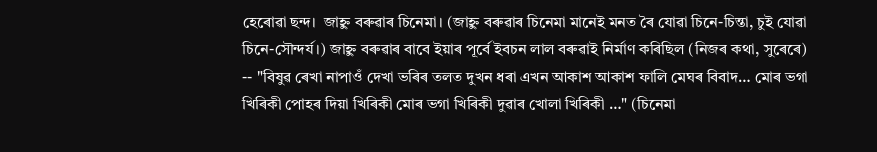হেৰোৱা ছন্দ।  জাহ্নু বৰুৱাৰ চিনেমা। (জাহ্নু বৰুৱাৰ চিনেমা মানেই মনত ৰৈ যোৱা চিনে-চিন্তা, চুই যোৱা চিনে-সৌন্দৰ্য।) জাহ্নু বৰুৱাৰ বাবে ইয়াৰ পূৰ্বে ইবচন লাল বৰুৱাই নিৰ্মাণ কৰিছিল (নিজৰ কথা, সুৰেৰে) -- "বিষুৱ ৰেখা নাপাওঁ দেখা ভৰিৰ তলত দুখন ধৰা এখন আকাশ আকাশ ফালি মেঘৰ বিবাদ… মোৰ ভগা খিৰিকী পোহৰ দিয়া খিৰিকী মোৰ ভগা খিৰিকী দুৱাৰ খোলা খিৰিকী …" (চিনেমা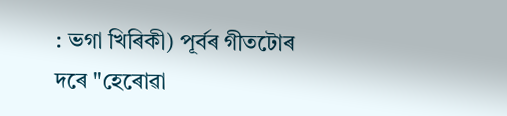: ভগা খিৰিকী) পূৰ্বৰ গীতটোৰ দৰে "হেৰোৱা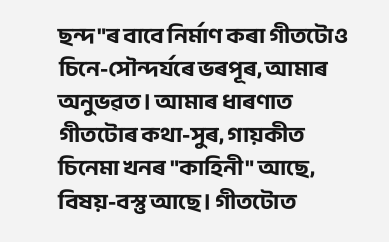ছন্দ"ৰ বাবে নিৰ্মাণ কৰা গীতটোও চিনে-সৌন্দৰ্যৰে ভৰপূৰ, আমাৰ অনুভৱত। আমাৰ ধাৰণাত গীতটোৰ কথা-সুৰ, গায়কীত চিনেমা খনৰ "কাহিনী" আছে, বিষয়-বস্তু আছে। গীতটোত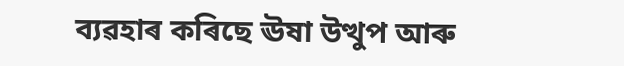ব্যৱহাৰ কৰিছে ঊষা উত্থুপ আৰু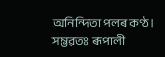অনিন্দিতা পলৰ কণ্ঠ। সম্ভৱতঃ ৰূপালী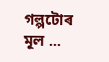গল্পটোৰ মূল ...